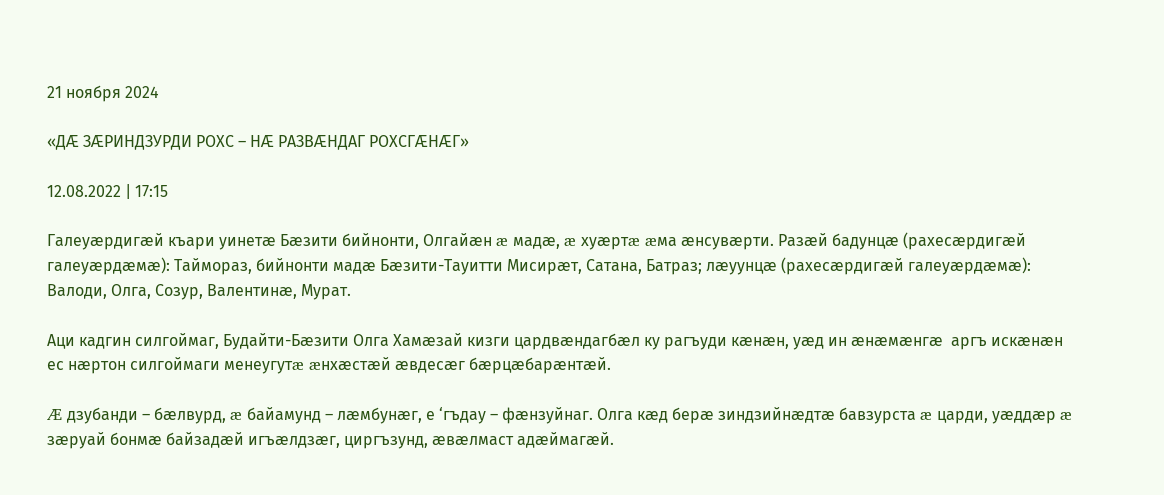21 ноября 2024

«ДÆ ЗÆРИНДЗУРДИ РОХС – НÆ РАЗВÆНДАГ РОХСГÆНÆГ»

12.08.2022 | 17:15

Галеуæрдигæй къари уинетæ Бæзити бийнонти, Олгайæн æ мадæ, æ хуæртæ æма æнсувæрти. Разæй бадунцæ (рахесæрдигæй галеуæрдæмæ): Таймораз, бийнонти мадæ Бæзити-Тауитти Мисирæт, Сатана, Батраз; лæуунцæ (рахесæрдигæй галеуæрдæмæ): Валоди, Олга, Созур, Валентинæ, Мурат.

Аци кадгин силгоймаг, Будайти-Бæзити Олга Хамæзай кизги цардвæндагбæл ку рагъуди кæнæн, уæд ин æнæмæнгæ  аргъ искæнæн ес нæртон силгоймаги менеугутæ æнхæстæй æвдесæг бæрцæбарæнтæй.

Æ дзубанди – бæлвурд, æ байамунд – лæмбунæг, е ‘гъдау – фæнзуйнаг. Олга кæд берæ зиндзийнæдтæ бавзурста æ царди, уæддæр æ зæруай бонмæ байзадæй игъæлдзæг, циргъзунд, æвæлмаст адæймагæй.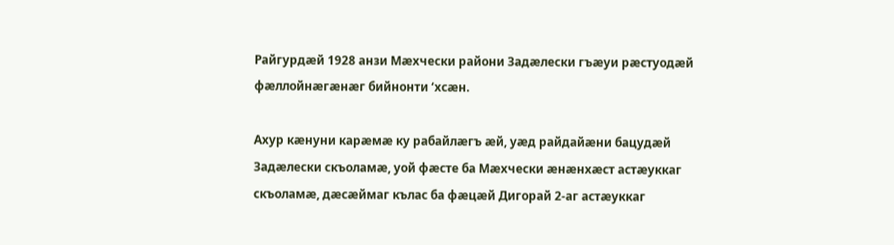Райгурдæй 1928 анзи Мæхчески райони Задæлески гъæуи рæстуодæй фæллойнæгæнæг бийнонти ‘хсæн.

Ахур кæнуни карæмæ ку рабайлæгъ æй, уæд райдайæни бацудæй Задæлески скъоламæ, уой фæсте ба Мæхчески æнæнхæст астæуккаг скъоламæ, дæсæймаг кълас ба фæцæй Дигорай 2-аг астæуккаг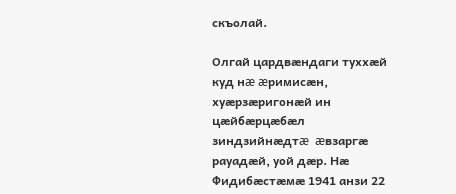скъолай.

Олгай цардвæндаги туххæй куд нæ æримисæн, хуæрзæригонæй ин цæйбæрцæбæл зиндзийнæдтæ  æвзаргæ рауадæй, уой дæр. Нæ Фидибæстæмæ 1941 анзи 22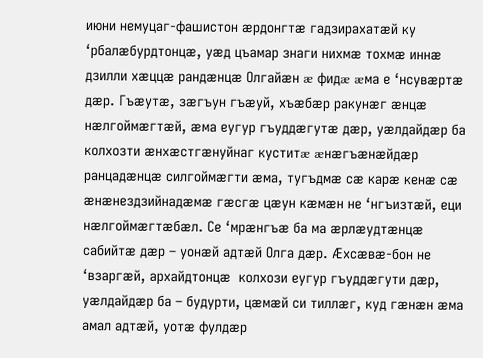июни немуцаг-фашистон æрдонгтæ гадзирахатæй ку ‘рбалæбурдтонцæ, уæд цъамар знаги нихмæ тохмæ иннæ дзилли хæццæ рандæнцæ Олгайæн æ фидæ æма е ‘нсувæртæ дæр. Гъæутæ, зæгъун гъæуй, хъæбæр ракунæг æнцæ нæлгоймæгтæй, æма еугур гъуддæгутæ дæр, уæлдайдæр ба колхозти æнхæстгæнуйнаг куститæ æнæгъæнæйдæр ранцадæнцæ силгоймæгти æма, тугъдмæ сæ карæ кенæ сæ æнæнездзийнадæмæ гæсгæ цæун кæмæн не ‘нгъизтæй, еци нæлгоймæгтæбæл. Се ‘мрæнгъæ ба ма æрлæудтæнцæ сабийтæ дæр – уонæй адтæй Олга дæр. Æхсæвæ-бон не ‘взаргæй, архайдтонцæ  колхози еугур гъуддæгути дæр, уæлдайдæр ба – будурти, цæмæй си тиллæг, куд гæнæн æма амал адтæй, уотæ фулдæр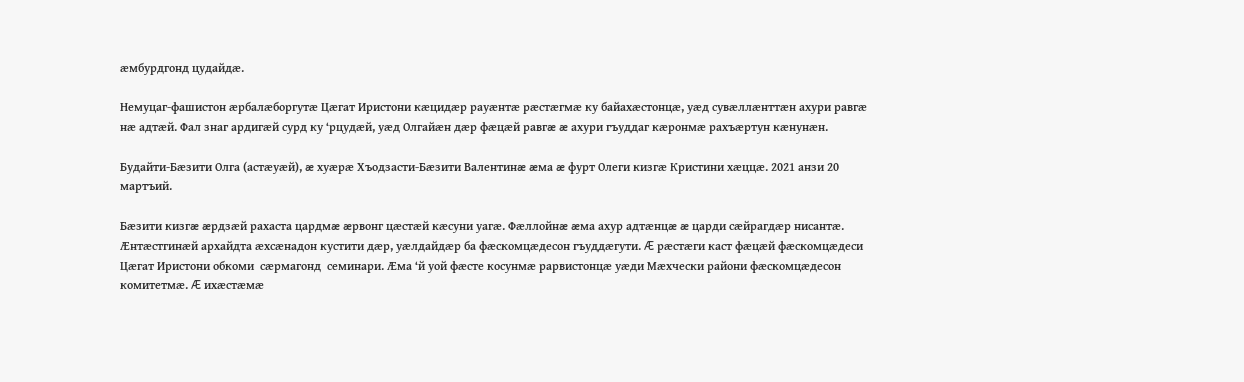æмбурдгонд цудайдæ.

Немуцаг-фашистон æрбалæборгутæ Цæгат Иристони кæцидæр рауæнтæ рæстæгмæ ку байахæстонцæ, уæд сувæллæнттæн ахури равгæ нæ адтæй. Фал знаг ардигæй сурд ку ‘рцудæй, уæд Олгайæн дæр фæцæй равгæ æ ахури гъуддаг кæронмæ рахъæртун кæнунæн.

Будайти-Бæзити Олга (астæуæй), æ хуæрæ Хъодзасти-Бæзити Валентинæ æма æ фурт Олеги кизгæ Кристини хæццæ. 2021 анзи 20 мартъий.

Бæзити кизгæ æрдзæй рахаста цардмæ æрвонг цæстæй кæсуни уагæ. Фæллойнæ æма ахур адтæнцæ æ царди сæйрагдæр нисантæ. Æнтæстгинæй архайдта æхсæнадон кустити дæр, уæлдайдæр ба фæскомцæдесон гъуддæгути. Æ рæстæги каст фæцæй фæскомцæдеси Цæгат Иристони обкоми  сæрмагонд  семинари. Æма ‘й уой фæсте косунмæ рарвистонцæ уæди Мæхчески райони фæскомцæдесон комитетмæ. Æ ихæстæмæ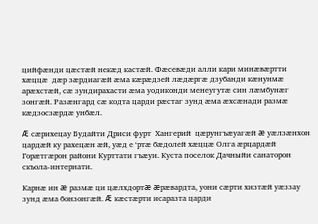цийфæнди цæстæй некæд кастæй. Фæсевæди алли кари минæвæртти хæццæ  дæр зæрдиагæй æма кæрæдзей лæдæргæ дзубанди кæнунмæ арæхстæй, сæ зундирахасти æма уодиконди менеугутæ син лæмбунæг зонгæй. Разæнгард сæ кодта царди рæстаг зунд æма æхсæнади размæ кæдзосзæрдæ унбæл.

Æ сæрихецау Будайти Дриси фурт  Хангерий  цæрунгъæуагæй æ уæлзæнхон цардæй ку рахецæн æй, уæд е ‘ртæ бæдолей хæццæ Олга æрцардæй Горæтгæрон райони Курттати гъæуи. Куста поселок Дачныйи санаторон скъола-интернати.

Карнæ ин æ размæ ци цæлхдортæ æрæвардта, уони сæрти хизтæй уæззау зунд æма бонзонгæй. Æ кæстæрти исаразта царди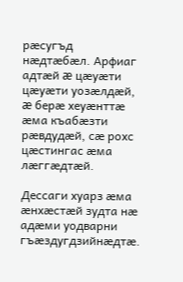рæсугъд нæдтæбæл. Арфиаг адтæй æ цæуæти цæуæти уозæлдæй, æ берæ хеуæнттæ æма къабæзти рæвдудæй, сæ рохс цæстингас æма лæггæдтæй.

Дессаги хуарз æма æнхæстæй зудта нæ адæми уодварни гъæздугдзийнæдтæ.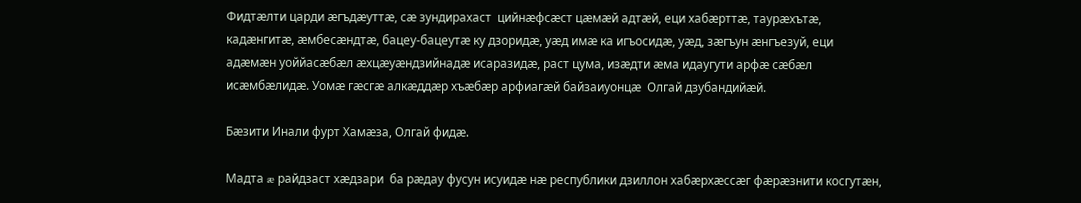Фидтæлти царди æгъдæуттæ, сæ зундирахаст  цийнæфсæст цæмæй адтæй, еци хабæрттæ, таурæхътæ, кадæнгитæ, æмбесæндтæ, бацеу-бацеутæ ку дзоридæ, уæд имæ ка игъосидæ, уæд, зæгъун æнгъезуй, еци адæмæн уоййасæбæл æхцæуæндзийнадæ исаразидæ, раст цума, изæдти æма идаугути арфæ сæбæл исæмбæлидæ. Уомæ гæсгæ алкæддæр хъæбæр арфиагæй байзаиуонцæ  Олгай дзубандийæй.

Бæзити Инали фурт Хамæза, Олгай фидæ.

Мадта æ райдзаст хæдзари  ба рæдау фусун исуидæ нæ республики дзиллон хабæрхæссæг фæрæзнити косгутæн,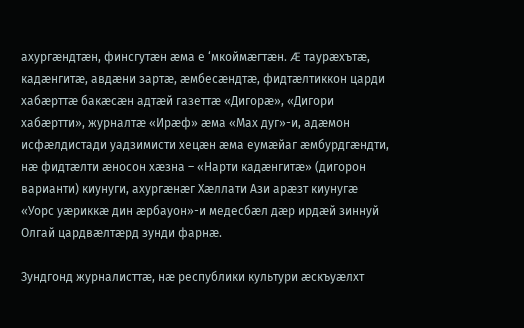ахургæндтæн, финсгутæн æма е ‘мкоймæгтæн. Æ таурæхътæ, кадæнгитæ, авдæни зартæ, æмбесæндтæ, фидтæлтиккон царди хабæрттæ бакæсæн адтæй газеттæ «Дигорæ», «Дигори хабæртти», журналтæ «Ирæф» æма «Мах дуг»-и, адæмон исфæлдистади уадзимисти хецæн æма еумæйаг æмбурдгæндти, нæ фидтæлти æносон хæзна – «Нарти кадæнгитæ» (дигорон варианти) киунуги, ахургæнæг Хæллати Ази арæзт киунугæ «Уорс уæриккæ дин æрбауон»-и медесбæл дæр ирдæй зиннуй Олгай цардвæлтæрд зунди фарнæ.

Зундгонд журналисттæ, нæ республики культури æскъуæлхт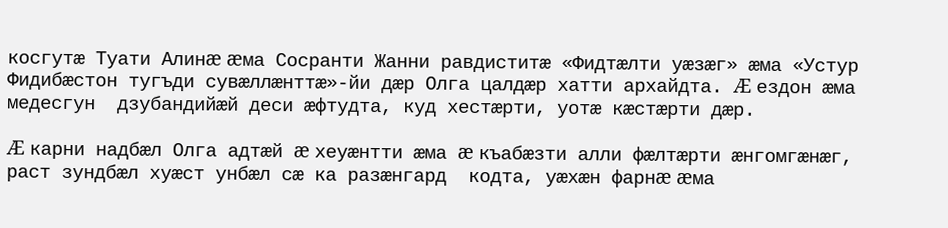косгутæ Туати Алинæ æма Сосранти Жанни равдиститæ «Фидтæлти уæзæг» æма «Устур Фидибæстон тугъди сувæллæнттæ»-йи дæр Олга цалдæр хатти архайдта. Æ ездон æма медесгун  дзубандийæй деси æфтудта, куд хестæрти, уотæ кæстæрти дæр.

Æ карни надбæл Олга адтæй æ хеуæнтти æма æ къабæзти алли фæлтæрти æнгомгæнæг,  раст зундбæл хуæст унбæл сæ ка разæнгард  кодта, уæхæн фарнæ æма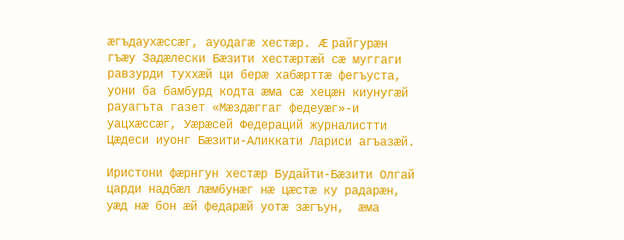æгъдаухæссæг, ауодагæ хестæр. Æ райгурæн гъæу Задæлески Бæзити хестæртæй сæ муггаги равзурди туххæй ци берæ хабæрттæ фегъуста, уони ба бамбурд кодта æма сæ хецæн киунугæй рауагъта газет «Мæздæггаг федеуæг»-и уацхæссæг, Уæрæсей Федераций журналистти Цæдеси иуонг Бæзити-Аликкати Лариси агъазæй.

Иристони фæрнгун хестæр Будайти-Бæзити Олгай царди надбæл лæмбунæг нæ цæстæ ку радарæн, уæд нæ бон æй федарæй уотæ зæгъун,  æма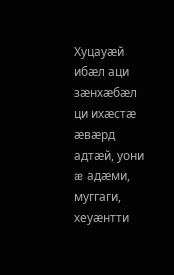Хуцауæй ибæл аци зæнхæбæл ци ихæстæ æвæрд адтæй, уони æ адæми, муггаги, хеуæнтти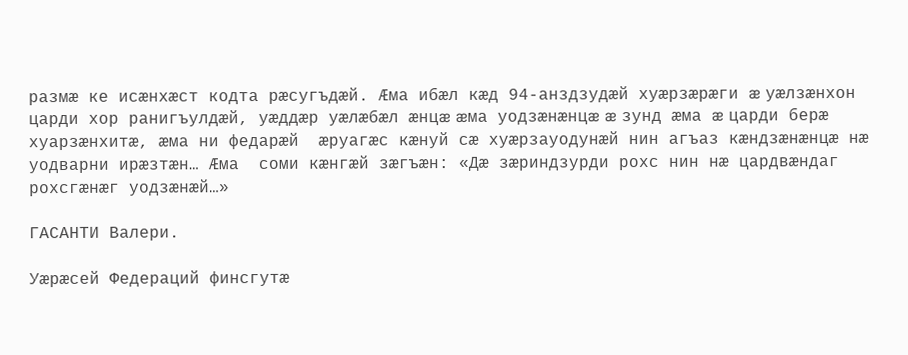размæ ке исæнхæст кодта рæсугъдæй. Æма ибæл кæд 94-анздзудæй хуæрзæрæги æ уæлзæнхон царди хор ранигъулдæй, уæддæр уæлæбæл æнцæ æма уодзæнæнцæ æ зунд æма æ царди берæ хуарзæнхитæ, æма ни федарæй  æруагæс кæнуй сæ хуæрзауодунæй нин агъаз кæндзæнæнцæ нæ уодварни ирæзтæн… Æма  соми кæнгæй зæгъæн: «Дæ зæриндзурди рохс нин нæ цардвæндаг рохсгæнæг уодзæнæй…»

ГАСАНТИ Валери.

Уæрæсей Федераций финсгутæ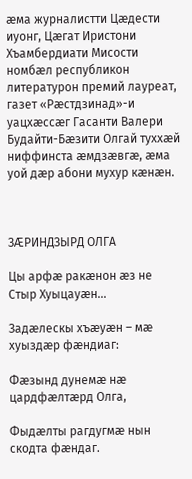æма журналистти Цæдести иуонг, Цæгат Иристони Хъамбердиати Мисости номбæл республикон литературон премий лауреат, газет «Рæстдзинад»-и уацхæссæг Гасанти Валери Будайти-Бæзити Олгай туххæй ниффинста æмдзæвгæ, æма уой дæр абони мухур кæнæн.



ЗÆРИНДЗЫРД ОЛГА

Цы арфæ ракæнон æз не Стыр Хуыцауæн…

Задæлескы хъæуæн – мæ хуыздæр фæндиаг:

Фæзынд дунемæ нæ цардфæлтæрд Олга,

Фыдæлты рагдугмæ нын скодта фæндаг.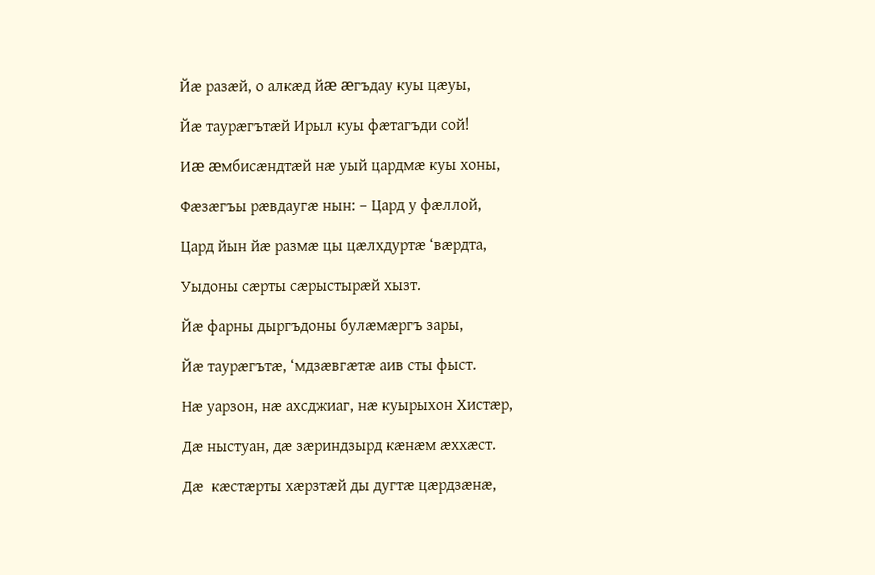Йæ разæй, о алкæд йæ æгъдау куы цæуы,

Йæ таурæгътæй Ирыл куы фæтагъди сой!

Иæ æмбисæндтæй нæ уый цардмæ куы хоны,

Фæзæгъы рæвдаугæ нын: – Цард у фæллой,

Цард йын йæ размæ цы цæлхдуртæ ‘вæрдта,

Уыдоны сæрты сæрыстырæй хызт.

Йæ фарны дыргъдоны булæмæргъ зары,

Йæ таурæгътæ, ‘мдзæвгæтæ аив сты фыст.

Нæ уарзон, нæ ахсджиаг, нæ куырыхон Хистæр,

Дæ ныстуан, дæ зæриндзырд кæнæм æххæст.

Дæ  кæстæрты хæрзтæй ды дугтæ цæрдзæнæ,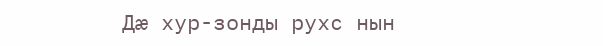Дæ хур-зонды рухс нын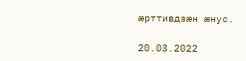æрттивдзæн æнус.

20.03.2022